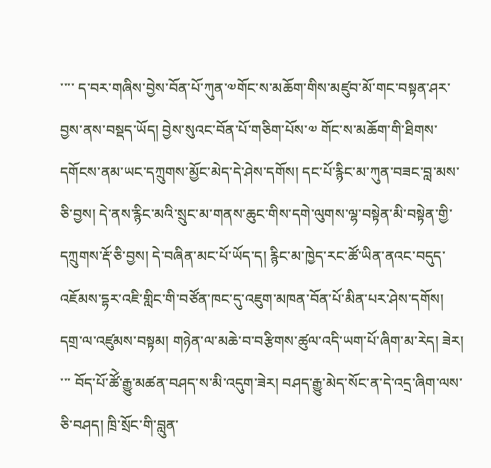་་་་ ད་བར་གཞིས་བྱེས་བོན་པོ་ཀུན་༧གོང་ས་མཆོག་གིས་མཛུབ་མོ་གང་བསྟན་ཤར་བྱས་ནས་བསྡད་ཡོད། བྱེས་སུའང་བོན་པོ་གཅིག་པོས་༧ གོང་ས་མཆོག་གི་ཐིགས་དགོངས་ནམ་ཡང་དཀྲུགས་མྱོང་མེད་དེ་ཤེས་དགོས། དང་པོ་རྙིང་མ་ཀུན་བཟང་བླ་མས་ཅི་བྱས། དེ་ནས་རྙིང་མའི་སྲུང་མ་གནས་ཆུང་གིས་དགེ་ལུགས་ལྷ་བསྟེན་མི་བསྟེན་གྱི་དཀྲུགས་རྡོ་ཅི་བྱས། དེ་བཞིན་མང་པོ་ཡོད་ད། རྙིང་མ་ཁྱེད་རང་ཚོ་ཡིན་ནའང་བདུད་འཇོམས་དྷར་འཇི་གླིང་གི་བཙོན་ཁང་དུ་འཇུག་མཁན་བོན་པོ་མིན་པར་ཤེས་དགོས། དགྲ་ལ་འཛུམས་བསྟམ། གཉེན་ལ་མཆེ་བ་བརྩིགས་ཚུལ་འདི་ཡག་པོ་ཞིག་མ་རེད། ཟེར།
་་་ བོད་པོ་ཚོེ་རྒྱུ་མཚན་བཤད་ས་མི་འདུག་ཟེར། བཤད་རྒྱུ་མེད་སོང་ན་དེ་འདྲ་ཞིག་ལས་ཅི་བཤད། ཁྲི་སྲོང་གི་བླུན་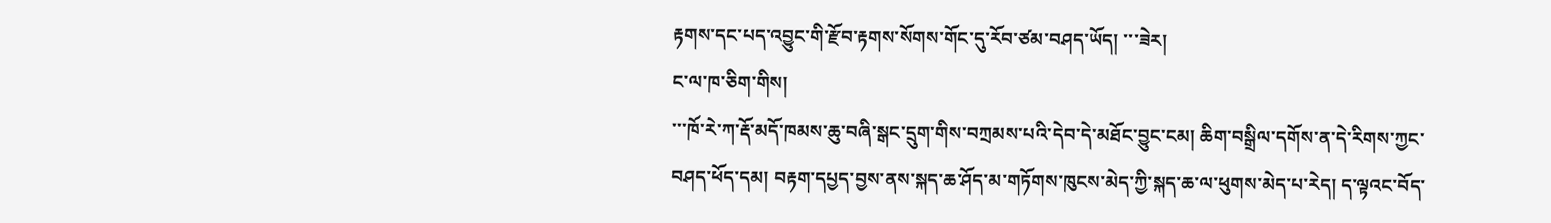རྟགས་དང་པད་འབྱུང་གི་རྫོབ་རྟགས་སོགས་གོང་དུ་རོབ་ཙམ་བཤད་ཡོད། ་་་ཟེར།
ང་ལ་ཁ་ཅིག་གིས།
་་་ཁོ་རེ་ཀ་རྡོ་མདོ་ཁམས་ཆུ་བཞི་སྒང་དྲུག་གིས་བཀྲམས་པའི་དེབ་དེ་མཐོང་བྱུང་ངམ། ཆིག་བསྒྲིལ་དགོས་ན་དེ་རིགས་ཀྱང་བཤད་ཕོད་དམ། བརྟག་དཔྱད་བྱས་ནས་སྐད་ཆ་ཤོད་མ་གཏོགས་ཁུངས་མེད་ཀྱི་སྐད་ཆ་ལ་ཕུགས་མེད་པ་རེད། ད་ལྟའང་བོད་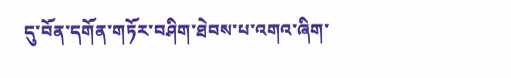དུ་བོན་དགོན་གཏོར་བཤིག་ཐེབས་པ་འགའ་ཞིག་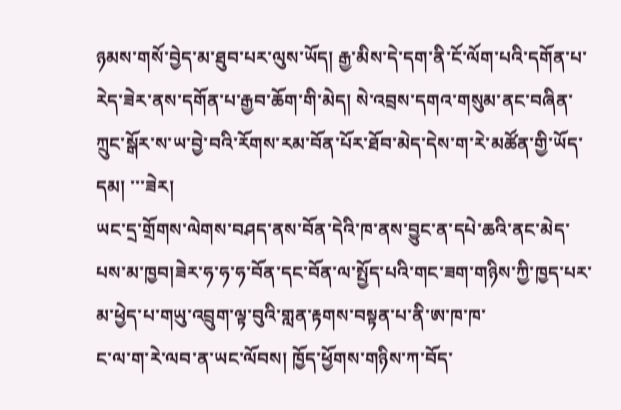ཉམས་གསོ་བྱེད་མ་ཐུབ་པར་ལུས་ཡོད། རྒྱ་མིས་དེ་དག་ནི་ངོ་ལོག་པའི་དགོན་པ་རེད་ཟེར་ནས་དགོན་པ་རྒྱབ་ཆོག་གི་མེད། སེ་འབྲས་དགའ་གསུམ་ནང་བཞིན་ཀྲུང་སྒོར་ས་ཡ་བྱེ་བའི་རོགས་རམ་བོན་པོར་ཐོབ་མེད་དེས་ག་རེ་མཚོན་གྱི་ཡོད་དམ། ་་་ཟེར།
ཡང་དྲ་གྲོགས་ལེགས་བཤད་ནས་བོན་དེའི་ཁ་ནས་བྱུང་ན་དཔེ་ཆའི་ནང་མེད་པས་མ་ཁྱབ།ཟེར་ཧ་ཧ་ཧ་བོན་དང་བོན་ལ་སྤྱོད་པའི་གང་ཟག་གཉིས་ཀྱི་ཁྱད་པར་མ་ཕྱེད་པ་གཡུ་འབྲུག་ལྟ་བུའི་གླན་རྟགས་བསྟན་པ་ནི་ཨ་ཁ་ཁ་
ང་ལ་ག་རེ་ལབ་ན་ཡང་ལོབས། ཁྱོད་ཕྱོགས་གཉིས་ཀ་བོད་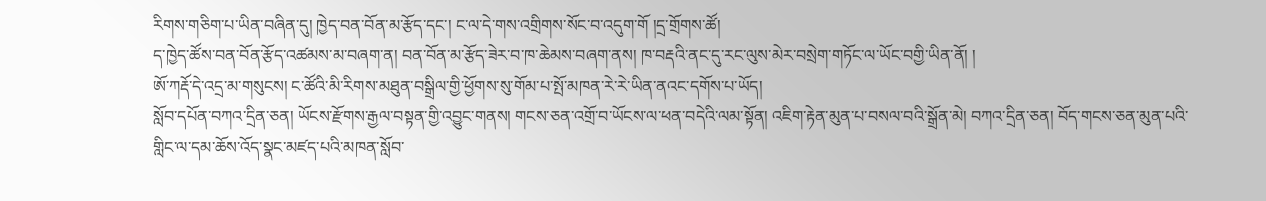རིགས་གཅིག་པ་ཡིན་བཞིན་དུ། ཁྱེད་བན་བོན་མ་རྩོད་དང་། ང་ལ་དེ་གས་འགྲིགས་སོང་བ་འདུག་གོ །དྲ་གྲོགས་ཚོ།
ད་ཁྱེད་ཚོས་བན་བོན་རྩོད་འཚམས་མ་བཞག་ན། བན་བོན་མ་རྩོད་ཟེར་བ་ཁ་ཆེམས་བཞག་ནས། ཁ་བརྡའི་ནང་དུ་རང་ལུས་མེར་བསྲེག་གཏོང་ལ་ཡོང་བགྱི་ཡིན་ནོ། །
ཨོ་ཀརྡོ་དེ་འདྲ་མ་གསུངས། ང་ཚོའི་མི་རིགས་མཐུན་བསྒྲིལ་གྱི་ཕྱོགས་སུ་གོམ་པ་སྤོ་མཁན་རེ་རེ་ཡིན་ནའང་དགོས་པ་ཡོད།
སློབ་དཔོན་བཀའ་དྲིན་ཅན། ཡོངས་རྫོགས་རྒྱལ་བསྟན་གྱི་འབྱུང་གནས། གངས་ཅན་འགྲོ་བ་ཡོངས་ལ་ཕན་བདེའི་ལམ་སྟོན། འཇིག་རྟེན་མུན་པ་བསལ་བའི་སྒྲོན་མེ། བཀའ་དྲིན་ཅན། བོད་གངས་ཅན་མུན་པའི་གླིང་ལ་དམ་ཆོས་འོད་སྣང་མཛད་པའི་མཁན་སློབ་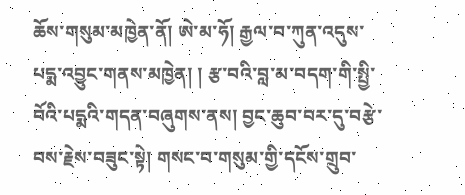ཆོས་གསུམ་མཁྱེན་ནོ། ཨེ་མ་ཧོ། རྒྱལ་བ་ཀུན་འདུས་པདྨ་འབྱུང་གནས་མཁྱེན། ། རྩ་བའི་བླ་མ་བདག་གི་སྤྱི་བོའི་པདྨའི་གདན་བཞུགས་ནས། བྱང་ཆུབ་བར་དུ་བརྩེ་བས་རྗེས་བཟུང་སྟེ། གསང་བ་གསུམ་གྱི་དངོས་གྲུབ་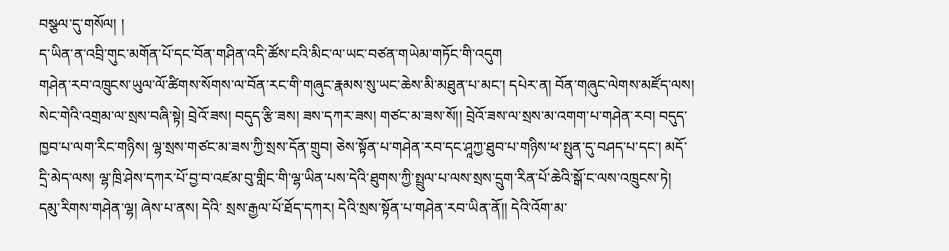བསྩལ་དུ་གསོལ། །
ད་ཡིན་ན་འབྲི་གུང་མགོན་པོ་དང་བོན་གཤིན་འདི་ཚོས་ངའི་མིང་ལ་ཡང་བཙན་གཡེམ་གཏོང་གི་འདུག
གཤེན་རབ་འཁྲུངས་ཡུལ་ལོ་ཚིགས་སོགས་ལ་བོན་རང་གི་གཞུང་རྣམས་སུ་ཡང་ཆེས་མི་མཐུན་པ་མང་། དཔེར་ན། བོན་གཞུང་ལེགས་མཛོད་ལས། སེང་གེའི་འགྲམ་ལ་སྲས་བཞི་སྟེ། བྲེའོ་ཟས། བདུད་རྩི་ཟས། ཟས་དཀར་ཟས། གཙང་མ་ཟས་སོ།། བྲེའོ་ཟས་ལ་སྲས་མ་འགག་པ་གཤེན་རབ། བདུད་ཁྱབ་པ་ལག་རིང་གཉིས། ལྷ་སྲས་གཙང་མ་ཟས་ཀྱི་སྲས་དོན་གྲུབ། ཅེས་སྟོན་པ་གཤེན་རབ་དང་ཤཱཀྱ་ཐུབ་པ་གཉིས་ཕ་སྤུན་དུ་བཤད་པ་དང་། མདོ་དྲི་མེད་ལས། ལྷ་ཁྲི་ཤེས་དཀར་པོ་བྱ་བ་འཛམ་བུ་གླིང་གི་ལྷ་ཡིན་པས་དེའི་ཐུགས་ཀྱི་སྤྲུལ་པ་ལས་སྲས་དྲུག་རིན་པོ་ཆེའི་སྒོ་ང་ལས་འཁྲུངས་ཏེ། དམུ་རིགས་གཤེན་ལྷ། ཞེས་པ་ནས། དེའི་ སྲས་རྒྱལ་པོ་ཐོད་དཀར། དེའི་སྲས་སྟོན་པ་གཤེན་རབ་ཡིན་ནོ།། དེའི་འོག་མ་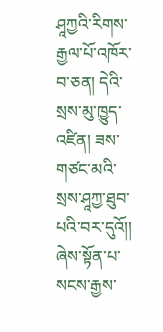ཤཱཀྱའི་རིགས་རྒྱལ་པོ་འཁོར་བ་ཅན། དེའི་སྲས་མུ་ཁྱུད་འཛིན། ཟས་གཙང་མའི་སྲས་ཤཱཀྱ་ཐུབ་པའི་བར་དུའོ།། ཞེས་སྟོན་པ་སངས་རྒྱས་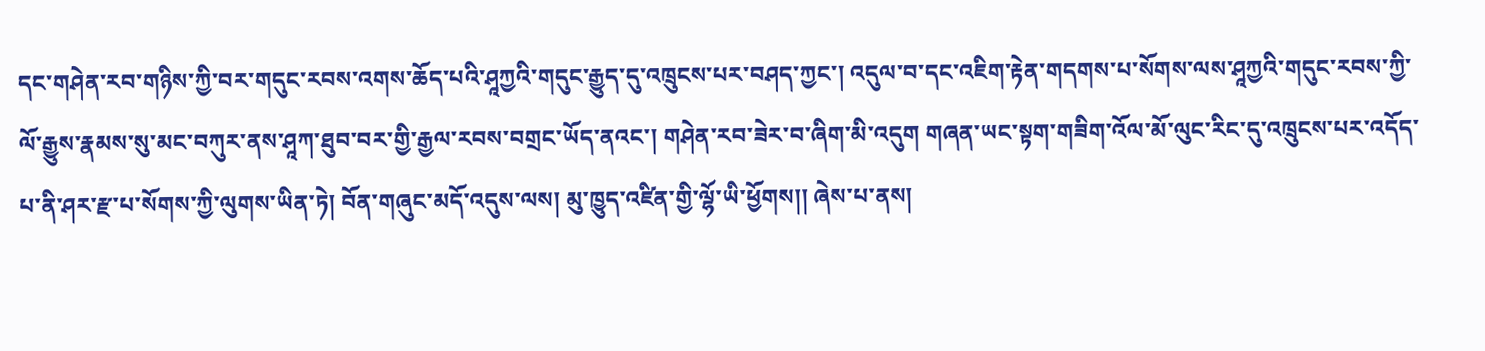དང་གཤེན་རབ་གཉིས་ཀྱི་བར་གདུང་རབས་འགས་ཆོད་པའི་ཤཱཀྱའི་གདུང་རྒྱུད་དུ་འཁྲུངས་པར་བཤད་ཀྱང་། འདུལ་བ་དང་འཇིག་རྟེན་གདགས་པ་སོགས་ལས་ཤཱཀྱའི་གདུང་རབས་ཀྱི་ལོ་རྒྱུས་རྣམས་སུ་མང་བཀུར་ནས་ཤཱཀ་ཐུབ་བར་གྱི་རྒྱལ་རབས་བགྲང་ཡོད་ནའང་། གཤེན་རབ་ཟེར་བ་ཞིག་མི་འདུག གཞན་ཡང་སྟག་གཟིག་འོལ་མོ་ལུང་རིང་དུ་འཁྲུངས་པར་འདོད་པ་ནི་ཤར་རྫ་པ་སོགས་ཀྱི་ལུགས་ཡིན་ཏེ། བོན་གཞུང་མདོ་འདུས་ལས། མུ་ཁྱུད་འཛིན་གྱི་ལྷོ་ཡི་ཕྱོགས།། ཞེས་པ་ནས།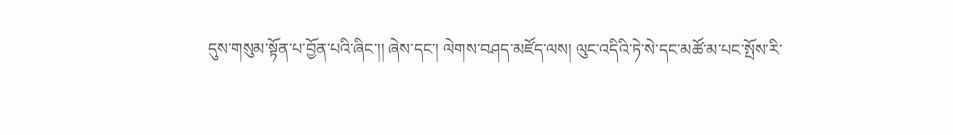དུས་གསུམ་སྟོན་པ་བྱོན་པའི་ཞིང་།། ཞེས་དང་། ལེགས་བཤད་མཛོད་ལས། ལུང་འདིའི་ཏེ་སེ་དང་མཚོ་མ་པང་སྤོས་རི་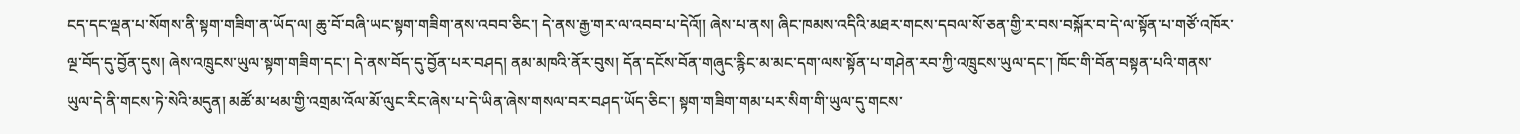ངད་དང་ལྡན་པ་སོགས་ནི་སྟག་གཟིག་ན་ཡོད་ལ། ཆུ་བོ་བཞི་ཡང་སྟག་གཟིག་ནས་འབབ་ཅིང་། དེ་ནས་རྒྱ་གར་ལ་འབབ་པ་དེའོ།། ཞེས་པ་ནས། ཞིང་ཁམས་འདིའི་མཐར་གངས་དབལ་སོ་ཅན་གྱི་ར་བས་བསྐོར་བ་དེ་ལ་སྟོན་པ་གཙོ་འཁོར་ལྔ་བོད་དུ་བྱོན་དུས། ཞེས་འཁྲུངས་ཡུལ་སྟག་གཟིག་དང་། དེ་ནས་བོད་དུ་བྱོན་པར་བཤད། ནམ་མཁའི་ནོར་བུས། དོན་དངོས་བོན་གཞུང་རྙིང་མ་མང་དག་ལས་སྟོན་པ་གཤེན་རབ་ཀྱི་འཁྲུངས་ཡུལ་དང་། ཁོང་གི་བོན་བསྟན་པའི་གནས་ཡུལ་དེ་ནི་གངས་ཏེ་སེའི་མདུན། མཚོ་མ་ཕམ་གྱི་འགྲམ་འོལ་མོ་ལུང་རིང་ཞེས་པ་དེ་ཡིན་ཞེས་གསལ་བར་བཤད་ཡོད་ཅིང་། སྟག་གཟིག་གམ་པར་སིག་གི་ཡུལ་དུ་གངས་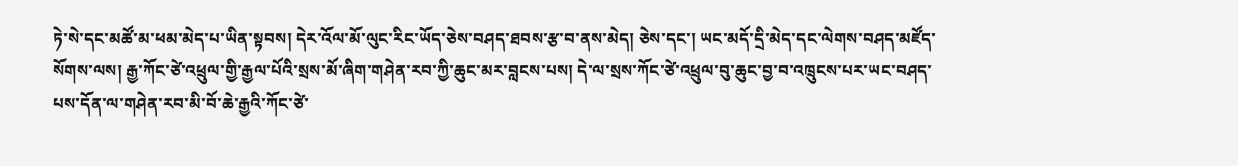ཏེ་སེ་དང་མཚོ་མ་ཕམ་མེད་པ་ཡིན་སྟབས། དེར་འོལ་མོ་ལུང་རིང་ཡོད་ཅེས་བཤད་ཐབས་རྩ་བ་ནས་མེད། ཅེས་དང་། ཡང་མདོ་དྲི་མེད་དང་ལེགས་བཤད་མཛོད་སོགས་ལས། རྒྱ་ཀོང་ཙེ་འཕྲུལ་གྱི་རྒྱལ་པོའི་སྲས་མོ་ཞིག་གཤེན་རབ་ཀྱི་ཆུང་མར་བླངས་པས། དེ་ལ་སྲས་ཀོང་ཙེ་འཕྲུལ་བུ་ཆུང་བྱ་བ་འཁྲུངས་པར་ཡང་བཤད་པས་དོན་ལ་གཤེན་རབ་མི་བོ་ཆེ་རྒྱའི་ཀོང་ཙེ་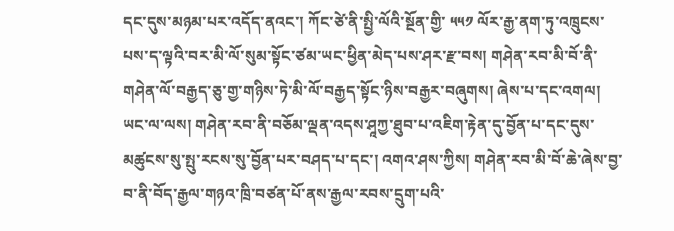དང་དུས་མཉམ་པར་འདོད་ནའང་། ཀོང་ཙེ་ནི་སྤྱི་ལོའི་སྔོན་གྱི་ ༥༥༡ ལོར་རྒྱ་ནག་ཏུ་འཁྲུངས་པས་ད་ལྟའི་བར་མི་ལོ་སུམ་སྟོང་ཙམ་ཡང་ཕྱིན་མེད་པས་ཤར་རྫ་བས། གཤེན་རབ་མི་བོ་ནི་གཤེན་ལོ་བརྒྱད་ཅུ་གྱ་གཉིས་ཏེ་མི་ལོ་བརྒྱད་སྟོང་ཉིས་བརྒྱར་བཞུགས། ཞེས་པ་དང་འགལ། ཡང་ལ་ལས། གཤེན་རབ་ནི་བཅོམ་ལྡན་འདས་ཤཱཀྱ་ཐུབ་པ་འཇིག་རྟེན་དུ་བྱོན་པ་དང་དུས་མཚུངས་སུ་སྤུ་རངས་སུ་བྱོན་པར་བཤད་པ་དང་། འགའ་ཤས་ཀྱིས། གཤེན་རབ་མི་བོ་ཆེ་ཞེས་བྱ་བ་ནི་བོད་རྒྱལ་གཉའ་ཁྲི་བཙན་པོ་ནས་རྒྱལ་རབས་དྲུག་པའི་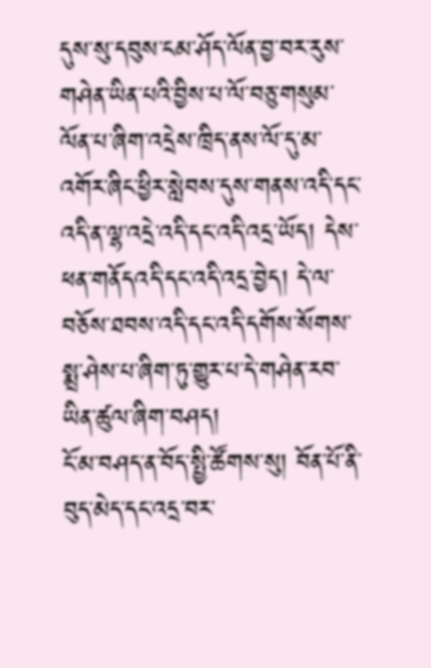དུས་སུ་དབུས་ངམ་ཤོད་ལོན་བྱ་བར་རུས་གཤེན་ཡིན་པའི་བྱིས་པ་ལོ་བཅུ་གསུམ་ལོན་པ་ཞིག་འདྲེས་ཁྲིད་ནས་ལོ་དུ་མ་འགོར་ཞིང་ཕྱིར་སླེབས་དུས་གནས་འདི་དང་འདི་ན་ལྷ་འདྲེ་འདི་དང་འདི་འདྲ་ཡོད། དེས་ཕན་གནོདའདི་དང་འདི་འདྲ་བྱེད། དེ་ལ་བཅོས་ཐབས་འདི་དང་འདི་དགོས་སོགས་སྨྲ་ཤེས་པ་ཞིག་ཏུ་གྱུར་པ་དེ་གཤེན་རབ་ཡིན་ཚུལ་ཞིག་བཤད།
ངོ་མ་བཤད་ན་བོད་སྤྱི་ཚོགས་སུ། བོན་པོ་ནི་བུད་མེད་དང་འདྲ་བར་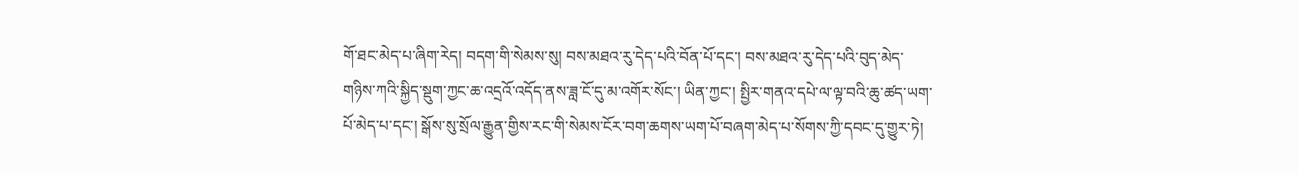གོ་ཐང་མེད་པ་ཞིག་རེད། བདག་གི་སེམས་སུ། བས་མཐའ་རུ་དེད་པའི་བོན་པོ་དང་། བས་མཐའ་རུ་དེད་པའི་བུད་མེད་གཉིས་ཀའི་སྐྱིད་སྡུག་ཀྱང་ཆ་འདྲའོ་འདོད་ནས་ཟླ་ངོ་དུ་མ་འགོར་སོང་། ཡིན་ཀྱང་། སྤྱིར་གནའ་དཔེ་ལ་ལྟ་བའི་ཆུ་ཚད་ཡག་པོ་མེད་པ་དང་། སྒོས་སུ་སྲོལ་རྒྱུན་གྱིས་རང་གི་སེམས་ངོར་བག་ཆགས་ཡག་པོ་བཞག་མེད་པ་སོགས་ཀྱི་དབང་དུ་གྱུར་ཏེ།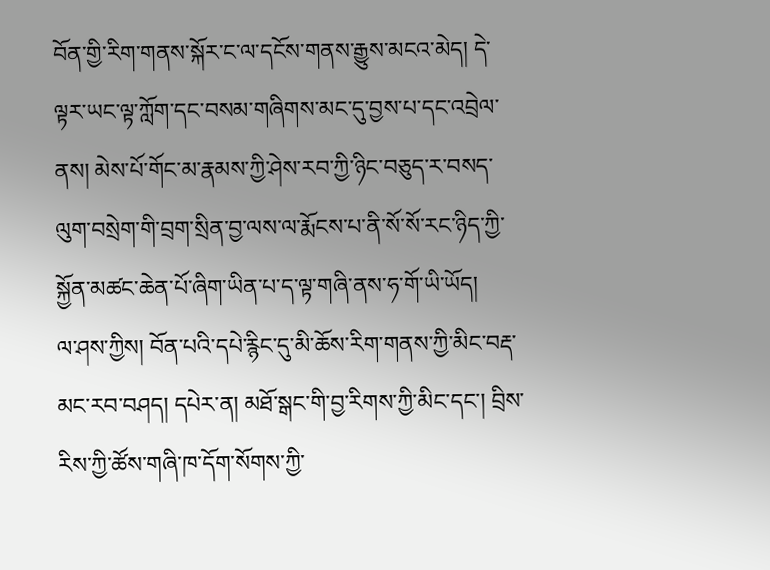བོན་གྱི་རིག་གནས་སྐོར་ང་ལ་དངོས་གནས་རྒྱུས་མངའ་མེད། དེ་ལྟར་ཡང་ལྟ་ཀློག་དང་བསམ་གཞིགས་མང་དུ་བྱས་པ་དང་འབྲེལ་ནས། མེས་པོ་གོང་མ་རྣམས་ཀྱི་ཤེས་རབ་ཀྱི་ཉིང་བཅུད་ར་བསད་ལུག་བསྲེག་གི་བྲག་སྲིན་བྱ་ལས་ལ་རྨོངས་པ་ནི་སོ་སོ་རང་ཉིད་ཀྱི་སྐྱོན་མཚང་ཆེན་པོ་ཞིག་ཡིན་པ་ད་ལྟ་གཞི་ནས་ཧ་གོ་ཡི་ཡོད།
ལ་ཤས་ཀྱིས། བོན་པའི་དཔེ་རྙིང་དུ་མི་ཆོས་རིག་གནས་ཀྱི་མིང་བརྡ་མང་རབ་བཤད། དཔེར་ན། མཐོ་སྒང་གི་བྱ་རིགས་ཀྱི་མིང་དང་། བྲིས་རིས་ཀྱི་ཚོས་གཞི་ཁ་དོག་སོགས་ཀྱི་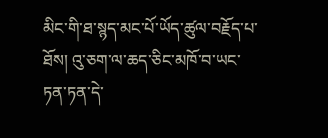མིང་གི་ཐ་སྙད་མང་པོ་ཡོད་ཚུལ་བརྗོད་པ་ཐོས། འུ་ཅག་ལ་ཆད་ཅིང་མཁོ་བ་ཡང་ཏན་ཏན་དེ་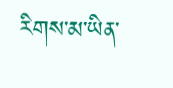རིགས་མ་ཡིན་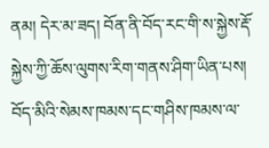ནམ། དེར་མ་ཟད། བོན་ནི་བོད་རང་གི་ས་སྐྱེས་རྡོ་སྐྱེས་ཀྱི་ཆོས་ལུགས་རིག་གནས་ཤིག་ཡིན་པས། བོད་མིའི་སེམས་ཁམས་དང་གཤིས་ཁམས་ལ་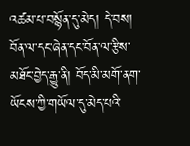འཚམ་པ་བསྙོན་དུ་མེད། དེ་བས། བོན་ལ་དང་ཞེན་དང་བོན་ལ་རྩིས་མཐོང་བྱེད་རྒྱུ་ནི། བོད་མི་མགོ་ནག་ཡོངས་ཀྱི་གཡོལ་དུ་མེད་པའི་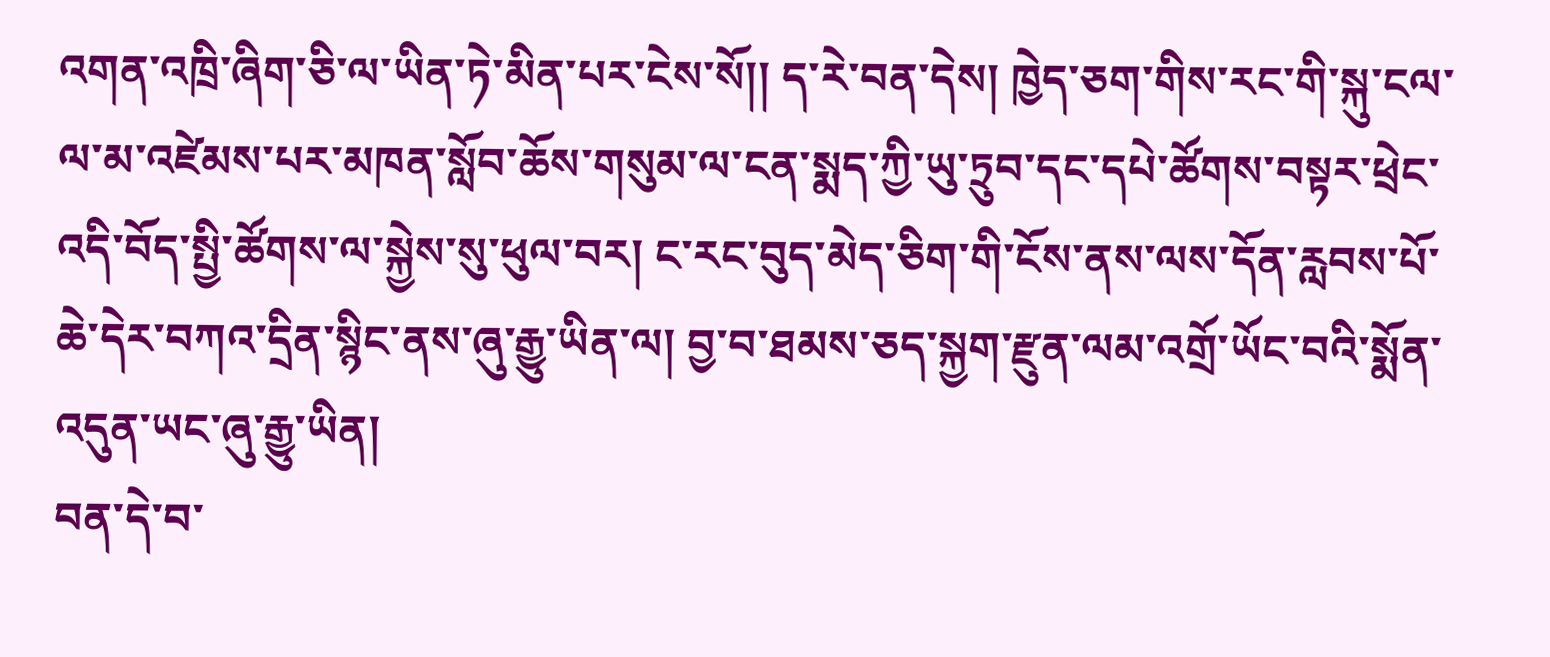འགན་འཁྲི་ཞིག་ཅི་ལ་ཡིན་ཏེ་མིན་པར་ངེས་སོ།། ད་རེ་བན་དེས། ཁྱེད་ཅག་གིས་རང་གི་སྐུ་ངལ་ལ་མ་འཛེམས་པར་མཁན་སློབ་ཆོས་གསུམ་ལ་ངན་སྨད་ཀྱི་ཡུ་ཏྲུབ་དང་དཔེ་ཚོགས་བསྟར་ཕྲེང་འདི་བོད་སྤྱི་ཚོགས་ལ་སྐྱེས་སུ་ཕུལ་བར། ང་རང་བུད་མེད་ཅིག་གི་ངོས་ནས་ལས་དོན་རླབས་པོ་ཆེ་དེར་བཀའ་དྲིན་སྙིང་ནས་ཞུ་རྒྱུ་ཡིན་ལ། བྱ་བ་ཐམས་ཅད་སྐྱག་རྫུན་ལམ་འགྲོ་ཡོང་བའི་སྨོན་འདུན་ཡང་ཞུ་རྒྱུ་ཡིན།
བན་དེ་བ་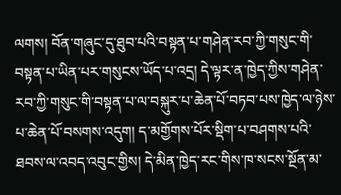ལགས། བོན་གཞུང་དུ་ཐུབ་པའི་བསྟན་པ་གཤེན་རབ་ཀྱི་གསུང་གི་བསྟན་པ་ཡིན་པར་གསུངས་ཡོད་པ་འདྲ། དེ་ལྟར་ན་ཁྱེད་ཀྱིས་གཤེན་རབ་ཀྱི་གསུང་གི་བསྟན་པ་ལ་བསྐུར་པ་ཆེན་པོ་བཏབ་པས་ཁྱེད་ལ་ཉེས་པ་ཆེན་པོ་བསགས་འདུག། ད་མགྱོགས་པོར་སྡིག་པ་བཤགས་པའི་ཐབས་ལ་འབད་འབུང་གྱིས། དེ་མིན་ཁྱེད་རང་གིས་ཁ་སངས་སྔོན་མ་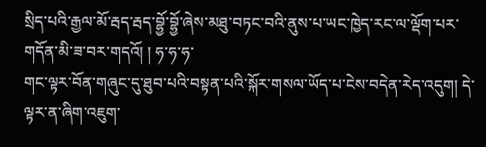སྲིད་པའི་རྒྱལ་མོ་རྦད་རྦད་བྷྱོ་བྷྱོ་ཞེས་མཐུ་བཏང་བའི་ནུས་པ་ཡང་ཁྱེད་རང་ལ་ལྡོག་པར་གདོན་མི་ཟ་བར་གདའོ། ། ཧ་ཧ་ཧ་
གང་ལྟར་བོན་གཞུང་དུ་ཐུབ་པའི་བསྟན་པའི་སྐོར་གསལ་ཡོད་པ་ངེས་བདེན་རེད་འདུག། དེ་ལྟར་ན་ཞིག་འཇུག་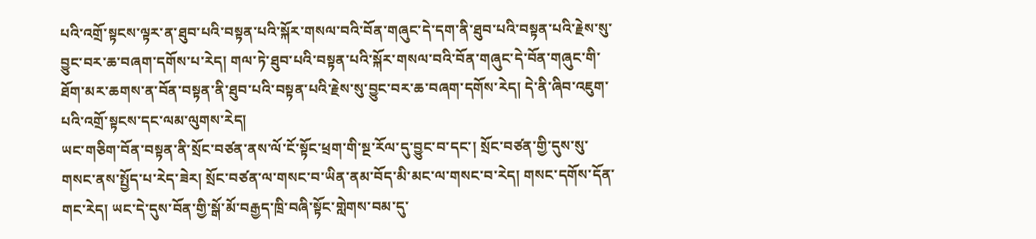པའི་འགྲོ་སྟངས་ལྟར་ན་ཐུབ་པའི་བསྟན་པའི་སྐོར་གསལ་བའི་བོན་གཞུང་དེ་དག་ནི་ཐུབ་པའི་བསྟན་པའི་རྗེས་སུ་བྱུང་བར་ཆ་བཞག་དགོས་པ་རེད། གལ་ཏེ་ཐུབ་པའི་བསྟན་པའི་སྐོར་གསལ་བའི་བོན་གཞུང་དེ་བོན་གཞུང་གི་ཐོག་མར་ཆགས་ན་བོན་བསྟན་ནི་ཐུབ་པའི་བསྟན་པའི་རྗེས་སུ་བྱུང་བར་ཆ་བཞག་དགོས་རེད། དེ་ནི་ཞིབ་འཇུག་པའི་འགྲོ་སྟངས་དང་ལམ་ལུགས་རེད།
ཡང་གཅིག་བོན་བསྟན་ནི་སྲོང་བཙན་ནས་ལོ་ངོ་སྟོང་ཕྲག་གི་སྔ་རོལ་དུ་བྱུང་བ་དང་། སྲོང་བཙན་གྱི་དུས་སུ་གསང་ནས་སྤྱོད་པ་རེད་ཟེར། སྲོང་བཙན་ལ་གསང་བ་ཡིན་ནམ་བོད་མི་མང་ལ་གསང་བ་རེད། གསང་དགོས་དོན་གང་རེད། ཡང་དེ་དུས་བོན་གྱི་སྒོ་མོ་བརྒྱད་ཁྲི་བཞི་སྟོང་གླེགས་བམ་དུ་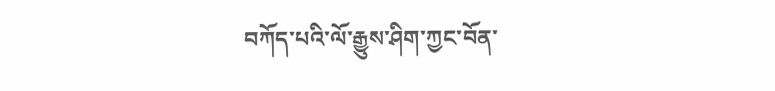བཀོད་པའི་ལོ་རྒྱུས་ཤིག་ཀྱང་བོན་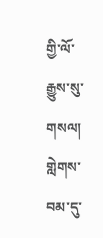གྱི་ལོ་རྒྱུས་སུ་གསལ། གླེགས་བམ་དུ་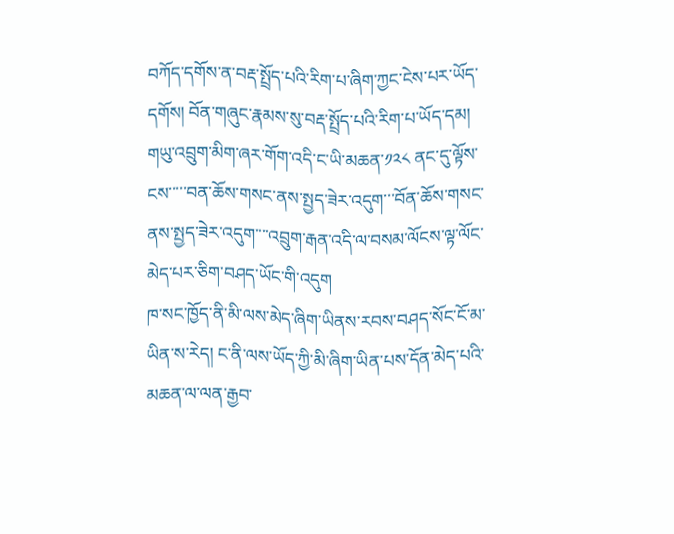བཀོད་དགོས་ན་བརྡ་སྤྲོད་པའི་རིག་པ་ཞིག་ཀྱང་ངེས་པར་ཡོད་དགོས། བོན་གཞུང་རྣམས་སུ་བརྡ་སྤྲོད་པའི་རིག་པ་ཡོད་དམ།
གཡུ་འབྲུག་མིག་ཞར་གོག་འདི་ང་ཡི་མཆན་༡༢༨ ནང་དུ་ལྟོས་ངས་་་་་བན་ཆོས་གསང་ནས་སྤྱད་ཟེར་འདུག་་་བོན་ཆོས་གསང་ནས་སྤྱད་ཟེར་འདུག་་་་འབྲུག་རྒན་འདི་ལ་བསམ་ལོངས་ལྟ་ལོང་མེད་པར་ཅིག་བཤད་ཡོང་གི་འདུག
ཁ་སང་ཁྱོད་ནི་མི་ལས་མེད་ཞིག་ཡིནས་རབས་བཤད་སོང་ངོ་མ་ཡིན་ས་རེད། ང་ནི་ལས་ཡོད་ཀྱི་མི་ཞིག་ཡིན་པས་དོན་མེད་པའི་མཆན་ལ་ལན་རྒྱབ་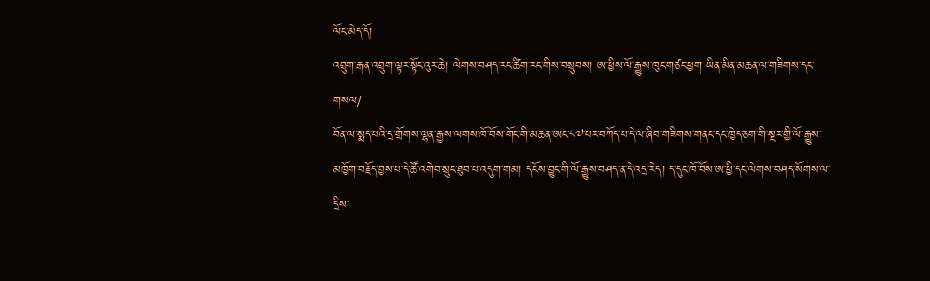ལོང་མེད་དོ།
འབྲུག་རྒན་འབྲུག་ལྟར་སྟོང་འུར་ཆེ། ལེགས་བཤད་རང་ཚིག་རང་གིས་བསྲུབས། ཨ་ཕྱིས་ལོ་རྒྱུས་ཁུང་གཙང་ཕྱག ཡིན་མིན་མཆན་ལ་གཟིགས་དང་གསལ/
བོན་ལ་སྨད་པའི་དྲ་གྲོགས་ལྷན་རྒྱས་ལགས་ཁོ་བོས་གོང་གི་མཆན་ཨང་༨༧་པར་བཀོད་པ་དེ་ལ་ཞིབ་གཟིགས་གནང་དང་ཁྱེད་ཅག་གི་སྔར་གྱི་ལོ་རྒྱུས་མཁྱོག་བརྗོད་བྱས་པ་དེ་ཚོ་འགེབ་སྲུང་ཐུབ་པ་འདུག་གམ། དངོས་བྱུང་གི་ལོ་རྒྱུས་བཤད་ན་དེ་འདྲ་རེད། ད་དུང་ཁོ་བོས་ཨ་ཕྱི་དང་ལེགས་བཤད་སོགས་ལ་དྲིས་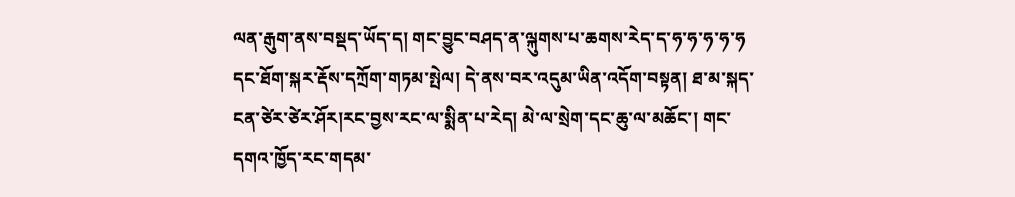ལན་རྒུག་ནས་བསྡད་ཡོད་ད། གང་བྱུང་བཤད་ན་ལྐུགས་པ་ཆགས་རེད་ད་ཧ་ཧ་ཧ་ཧ་ཧ
དང་ཐོག་སྐར་རྡོས་དཀྲོག་གཏམ་སྤེལ། དེ་ནས་བར་འདུམ་ཡིན་འདོག་བསྟན། ཐ་མ་སྐད་ངན་ཙེར་ཙེར་ཤོར།རང་བྱས་རང་ལ་སྨིན་པ་རེད། མེ་ལ་སྲེག་དང་ཆུ་ལ་མཆོང་། གང་དགའ་ཁྱོད་རང་གདམ་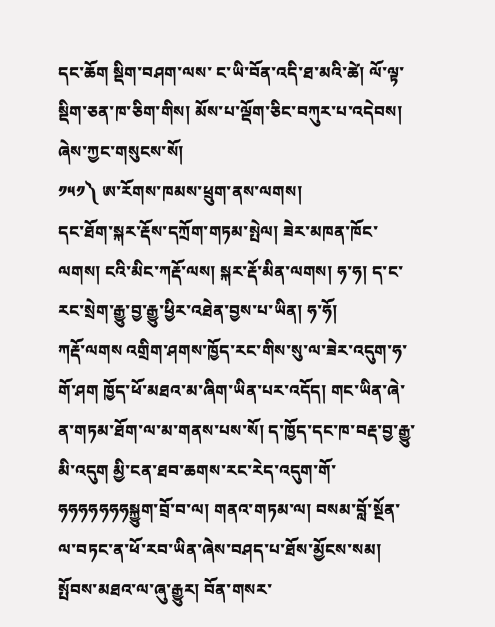དང་ཆོག སྡིག་བཤག་ལས་ ང་ཡི་བོན་འདི་ཐ་མའི་ཚེ། ལོ་ལྟ་སྡིག་ཅན་ཁ་ཅིག་གིས། མོས་པ་ལྡོག་ཅིང་བཀུར་པ་འདེབས། ཞེས་ཀྱང་གསུངས་སོ།
༡༥༡༽ ཨ་རོགས་ཁམས་ཕྲུག་ནས་ལགས།
དང་ཐོག་སྐར་རྡོས་དཀྲོག་གཏམ་སྤེལ། ཟེར་མཁན་ཁོང་ལགས། ངའི་མིང་ཀརྡོ་ལས། སྐར་རྡོ་མིན་ལགས། ཧ་ཧ། ད་ང་རང་སྲེག་རྒྱུ་བྱ་རྒྱུ་ཕྱིར་འཐེན་བྱས་པ་ཡིན། ཧ་ཧོ།
ཀརྡོ་ལགས འགྲིག་ཤགས་ཁྱོད་རང་གིས་སུ་ལ་ཟེར་འདུག་ཧ་གོ་ཤག ཁྱོད་ཕོ་མཐའ་མ་ཞིག་ཡིན་པར་འདོད། གང་ཡིན་ཞེ་ན་གཏམ་ཐོག་ལ་མ་གནས་པས་སོ། ད་ཁྱོད་དང་ཁ་བརྡ་བྱ་རྒྱུ་མི་འདུག མྱི་ངན་ཐབ་ཆགས་རང་རེད་འདུག་གོ་ཧཧཧཧཧཧཧསྐྱུག་བྲོ་བ་ལ། གནའ་གཏམ་ལ། བསམ་བློ་སྔོན་ལ་བཏང་ན་ཕོ་རབ་ཡིན་ཞེས་བཤད་པ་ཐོས་མྱོངས་སམ།
སྤོབས་མཐའ་ལ་ཞུ་རྒྱུར། བོན་གསར་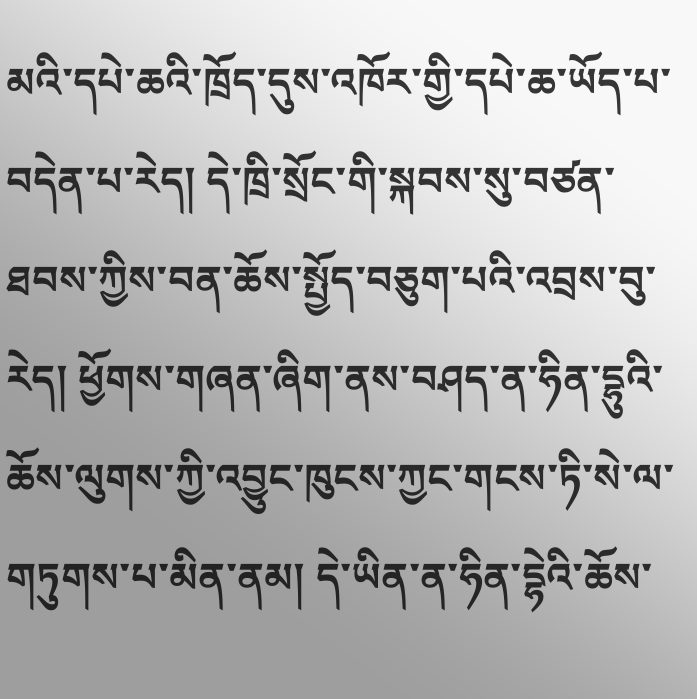མའི་དཔེ་ཆའི་ཁྲོད་དུས་འཁོར་གྱི་དཔེ་ཆ་ཡོད་པ་བདེན་པ་རེད། དེ་ཁྲི་སྲོང་གི་སྐབས་སུ་བཙན་ཐབས་ཀྱིས་བན་ཆོས་སྤྱོད་བཅུག་པའི་འབྲས་བུ་རེད། ཕྱོགས་གཞན་ཞིག་ནས་བཤད་ན་ཧིན་དྷུའི་ཆོས་ལུགས་ཀྱི་འབྱུང་ཁུངས་ཀྱང་གངས་ཏི་སེ་ལ་གཏུགས་པ་མིན་ནམ། དེ་ཡིན་ན་ཧིན་དྷེའི་ཆོས་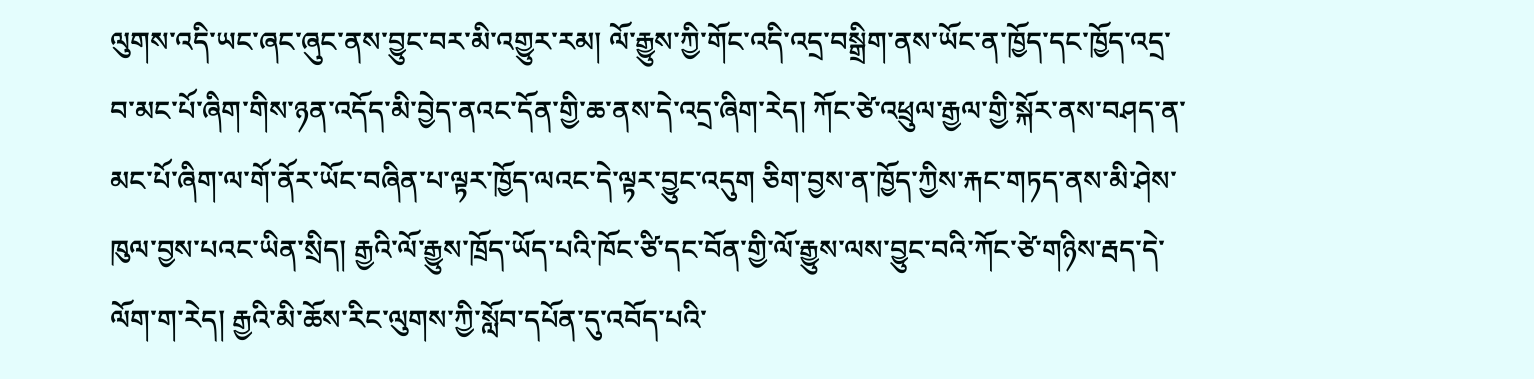ལུགས་འདི་ཡང་ཞང་ཞུང་ནས་བྱུང་བར་མི་འགྱུར་རམ། ལོ་རྒྱུས་ཀྱི་གོང་འདི་འདྲ་བསྒྲིག་ནས་ཡོང་ན་ཁྱོད་དང་ཁྱོད་འདྲ་བ་མང་པོ་ཞིག་གིས་ཉན་འདོད་མི་བྱེད་ནའང་དོན་གྱི་ཆ་ནས་དེ་འདྲ་ཞིག་རེད། ཀོང་ཙེ་འཕྲུལ་རྒྱལ་གྱི་སྐོར་ནས་བཤད་ན་མང་པོ་ཞིག་ལ་གོ་ནོར་ཡོང་བཞིན་པ་ལྟར་ཁྱོད་ལའང་དེ་ལྟར་བྱུང་འདུག ཅིག་བྱས་ན་ཁྱོད་ཀྱིས་རྐང་གཏད་ནས་མི་ཤེས་ཁུལ་བྱས་པའང་ཡིན་སྲིད། རྒྱའི་ལོ་རྒྱུས་ཁྲོད་ཡོད་པའི་ཁོང་ཙི་དང་བོན་གྱི་ལོ་རྒྱུས་ལས་བྱུང་བའི་ཀོང་ཙེ་གཉིས་རྦད་དེ་ལོག་ག་རེད། རྒྱའི་མི་ཆོས་རིང་ལུགས་ཀྱི་སློབ་དཔོན་དུ་འབོད་པའི་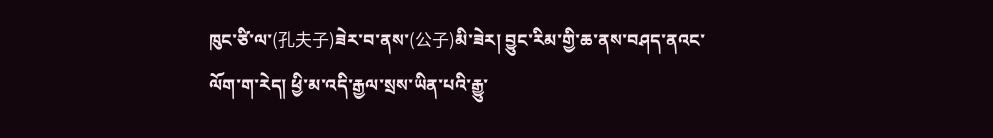ཁུང་ཙི་ལ་(孔夫子)ཟེར་བ་ནས་(公子)མི་ཟེར། བྱུང་རིམ་གྱི་ཆ་ནས་བཤད་ནའང་ལོག་ག་རེད། ཕྱི་མ་འདི་རྒྱལ་སྲས་ཡིན་པའི་རྒྱུ་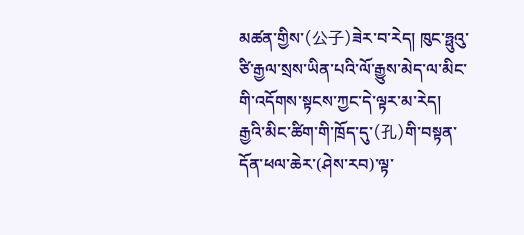མཚན་གྱིས་(公子)ཟེར་བ་རེད། ཁུང་ཧྥུའུ་ཙི་རྒྱལ་སྲས་ཡིན་པའི་ལོ་རྒྱུས་མེད་ལ་མིང་གི་འདོགས་སྟངས་ཀྱང་དེ་ལྟར་མ་རེད། རྒྱའི་མིང་ཚིག་གི་ཁྲོད་དུ་(孔)གི་བསྟན་དོན་ཕལ་ཆེར་(ཤེས་རབ)་ལྟ་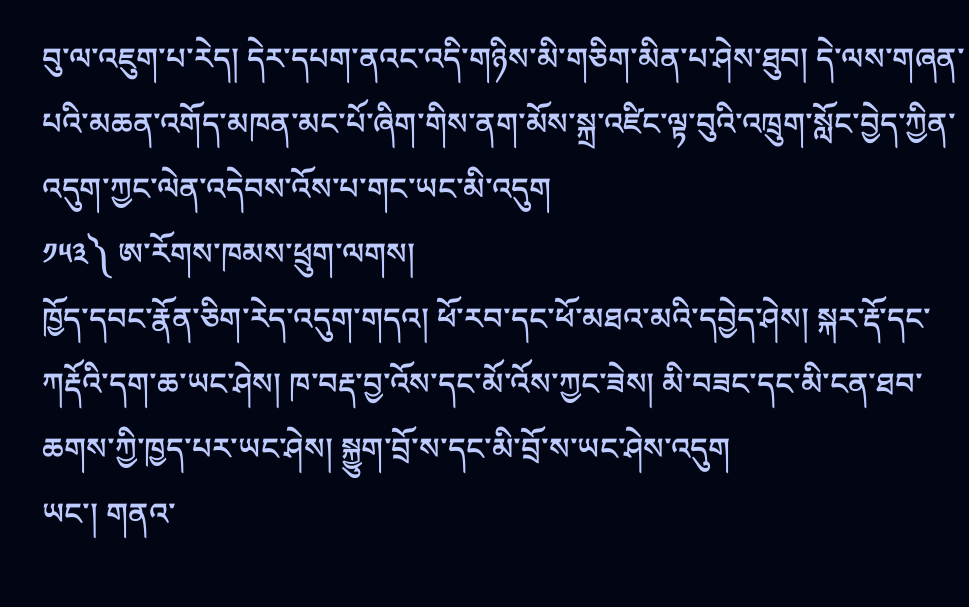བུ་ལ་འཇུག་པ་རེད། དེར་དཔག་ནའང་འདི་གཉིས་མི་གཅིག་མིན་པ་ཤེས་ཐུབ། དེ་ལས་གཞན་པའི་མཆན་འགོད་མཁན་མང་པོ་ཞིག་གིས་ནག་མོས་སྐྲ་འཛིང་ལྟ་བུའི་འཁྲུག་སློང་བྱེད་ཀྱིན་འདུག་ཀྱང་ལེན་འདེབས་འོས་པ་གང་ཡང་མི་འདུག
༡༥༣༽ ཨ་རོགས་ཁམས་ཕྲུག་ལགས།
ཁྱོད་དབང་རྣོན་ཅིག་རེད་འདུག་གདའ། ཕོ་རབ་དང་ཕོ་མཐའ་མའི་དབྱེད་ཤེས། སྐར་རྡོ་དང་ཀརྡོའི་དག་ཆ་ཡང་ཤེས། ཁ་བརྡ་བྱ་འོས་དང་མོ་འོས་ཀྱང་ཟེས། མི་བཟང་དང་མི་ངན་ཐབ་ཆགས་ཀྱི་ཁྱད་པར་ཡང་ཤེས། སྐྱུག་བྲོ་ས་དང་མི་བྲོ་ས་ཡང་ཤེས་འདུག
ཡང་། གནའ་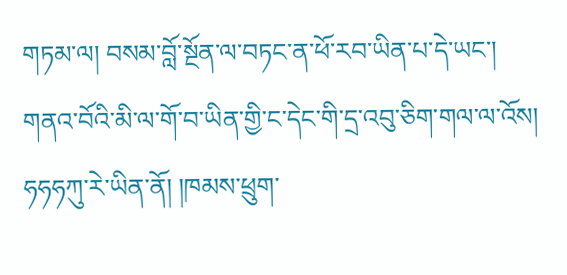གཏམ་ལ། བསམ་བློ་སྔོན་ལ་བཏང་ན་ཕོ་རབ་ཡིན་པ་དེ་ཡང་། གནའ་བོའི་མི་ལ་གོ་བ་ཡིན་གྱི་ང་དེང་གི་དྲ་འབུ་ཅིག་གལ་ལ་འོས། ཧཧཧཀུ་རེ་ཡིན་ནོ། །ཁམས་ཕྲུག་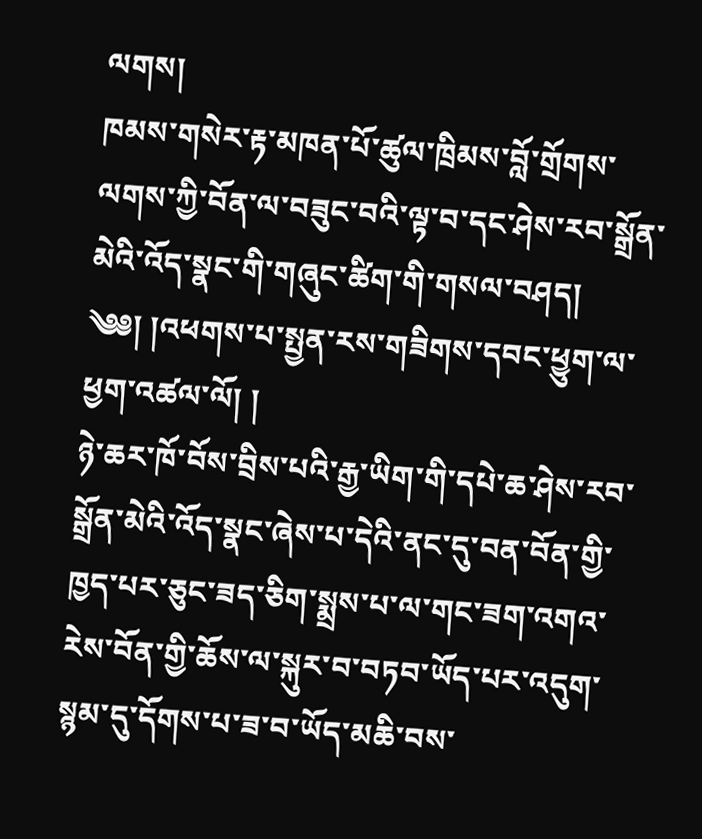ལགས།
ཁམས་གསེར་རྟ་མཁན་པོ་ཚུལ་ཁྲིམས་བློ་གྲོགས་ལགས་ཀྱི་བོན་ལ་བཟུང་བའི་ལྟ་བ་དང་ཤེས་རབ་སྒྲོན་མེའི་འོད་སྣང་གི་གཞུང་ཚིག་གི་གསལ་བཤད།
༄༅། །འཕགས་པ་སྤྱན་རས་གཟིགས་དབང་ཕྱུག་ལ་ཕྱག་འཚལ་ལོ། །
ཉེ་ཆར་ཁོ་བོས་བྲིས་པའི་རྒྱ་ཡིག་གི་དཔེ་ཆ་ཤེས་རབ་སྒྲོན་མེའི་འོད་སྣང་ཞེས་པ་དེའི་ནང་དུ་བན་བོན་གྱི་ཁྱད་པར་ཅུང་ཟད་ཅིག་སྨྲས་པ་ལ་གང་ཟག་འགའ་རེས་བོན་གྱི་ཆོས་ལ་སྐུར་བ་བཏབ་ཡོད་པར་འདུག་སྙམ་དུ་དོགས་པ་ཟ་བ་ཡོད་མཆི་བས་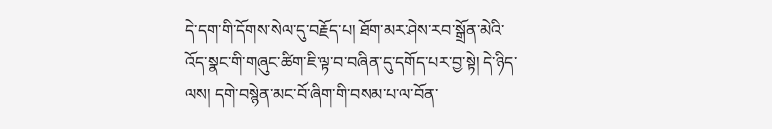དེ་དག་གི་དོགས་སེལ་དུ་བརྗོད་པ། ཐོག་མར་ཤེས་རབ་སྒྲོན་མེའི་འོད་སྣང་གི་གཞུང་ཚིག་ཇི་ལྟ་བ་བཞིན་དུ་དགོད་པར་བྱ་སྟེ། དེ་ཉིད་ལས། དགེ་བསྙེན་མང་བོ་ཞིག་གི་བསམ་པ་ལ་བོན་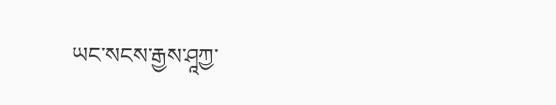ཡང་སངས་རྒྱས་ཤཱཀྱ་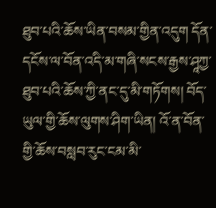ཐུབ་པའི་ཆོས་ཡིན་བསམ་གྱིན་འདུག དོན་དངོས་ལ་བོན་འདི་མ་གཞི་སངས་རྒྱས་ཤཱཀྱ་ཐུབ་པའི་ཆོས་ཀྱི་ནང་དུ་མི་གཏོགས། བོད་ཡུལ་གྱི་ཆོས་ལུགས་ཤིག་ཡིན། འོ་ན་བོན་གྱི་ཆོས་བསླབ་རུང་ངམ་མི་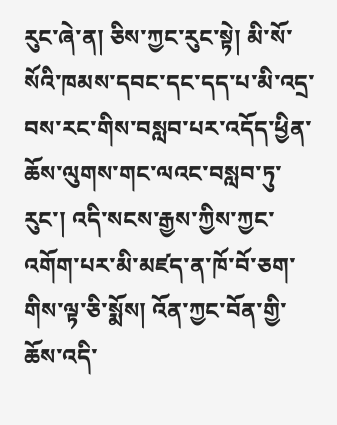རུང་ཞེ་ན། ཅིས་ཀྱང་རུང་སྟེ། མི་སོ་སོའི་ཁམས་དབང་དང་དད་པ་མི་འདྲ་བས་རང་གིས་བསླབ་པར་འདོད་ཕྱིན་ཆོས་ལུགས་གང་ལའང་བསླབ་ཏུ་རུང་། འདི་སངས་རྒྱས་ཀྱིས་ཀྱང་འགོག་པར་མི་མཛད་ན་ཁོ་བོ་ཅག་གིས་ལྟ་ཅི་སྨོས། འོན་ཀྱང་བོན་གྱི་ཆོས་འདི་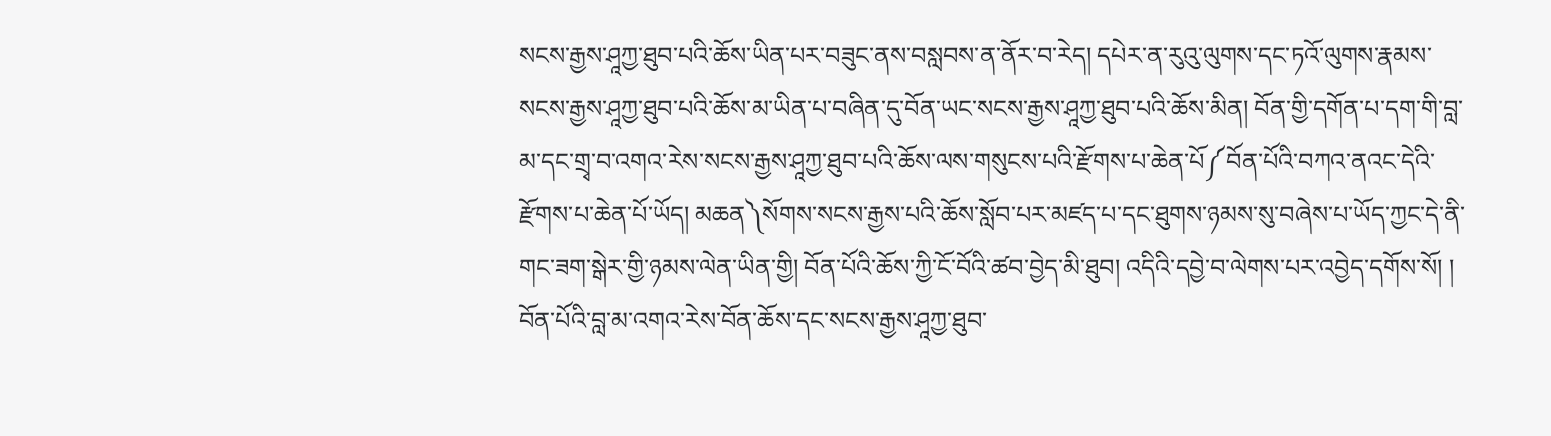སངས་རྒྱས་ཤཱཀྱ་ཐུབ་པའི་ཆོས་ཡིན་པར་བཟུང་ནས་བསླབས་ན་ནོར་བ་རེད། དཔེར་ན་རུའུ་ལུགས་དང་ཏའོ་ལུགས་རྣམས་སངས་རྒྱས་ཤཱཀྱ་ཐུབ་པའི་ཆོས་མ་ཡིན་པ་བཞིན་དུ་བོན་ཡང་སངས་རྒྱས་ཤཱཀྱ་ཐུབ་པའི་ཆོས་མིན། བོན་གྱི་དགོན་པ་དག་གི་བླ་མ་དང་གྲྭ་བ་འགའ་རེས་སངས་རྒྱས་ཤཱཀྱ་ཐུབ་པའི་ཆོས་ལས་གསུངས་པའི་རྫོགས་པ་ཆེན་པོ༼བོན་པོའི་བཀའ་ནའང་དེའི་རྫོགས་པ་ཆེན་པོ་ཡོད། མཆན༽སོགས་སངས་རྒྱས་པའི་ཆོས་སློབ་པར་མཛད་པ་དང་ཐུགས་ཉམས་སུ་བཞེས་པ་ཡོད་ཀྱང་དེ་ནི་གང་ཟག་སྒེར་གྱི་ཉམས་ལེན་ཡིན་གྱི། བོན་པོའི་ཆོས་ཀྱི་ངོ་བོའི་ཚབ་བྱེད་མི་ཐུབ། འདིའི་དབྱེ་བ་ལེགས་པར་འབྱེད་དགོས་སོ། །
བོན་པོའི་བླ་མ་འགའ་རེས་བོན་ཆོས་དང་སངས་རྒྱས་ཤཱཀྱ་ཐུབ་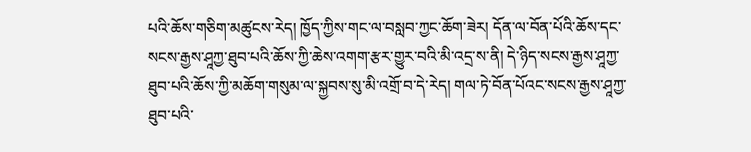པའི་ཆོས་གཅིག་མཚུངས་རེད། ཁྱོད་ཀྱིས་གང་ལ་བསླབ་ཀྱང་ཆོག་ཟེར། དོན་ལ་བོན་པོའི་ཆོས་དང་སངས་རྒྱས་ཤཱཀྱ་ཐུབ་པའི་ཆོས་ཀྱི་ཆེས་འགག་རྩར་གྱུར་བའི་མི་འདྲ་ས་ནི། དེ་ཉིད་སངས་རྒྱས་ཤཱཀྱ་ཐུབ་པའི་ཆོས་ཀྱི་མཆོག་གསུམ་ལ་སྐྱབས་སུ་མི་འགྲོ་བ་དེ་རེད། གལ་ཏེ་བོན་པོའང་སངས་རྒྱས་ཤཱཀྱ་ཐུབ་པའི་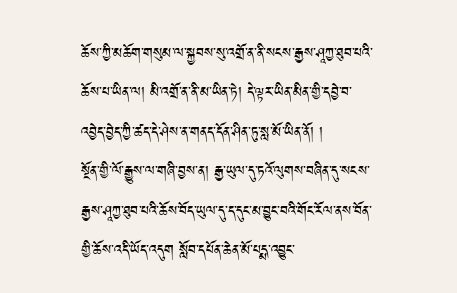ཆོས་ཀྱི་མཆོག་གསུམ་ལ་སྐྱབས་སུ་འགྲོ་ན་ནི་སངས་རྒྱས་ཤཱཀྱ་ཐུབ་པའི་ཆོས་པ་ཡིན་ལ། མི་འགྲོ་ན་ནི་མ་ཡིན་ཏེ། དེ་ལྟར་ཡིན་མིན་གྱི་དབྱེ་བ་འབྱེད་བྱེད་ཀྱི་ཚད་དེ་ཤེས་ན་གནད་དོན་ཤིན་ཏུ་སླ་མོ་ཡིན་ནོ། །
སྔོན་གྱི་ལོ་རྒྱུས་ལ་གཞི་བྱས་ན། རྒྱ་ཡུལ་དུ་ཏའོ་ལུགས་བཞིན་དུ་སངས་རྒྱས་ཤཱཀྱ་ཐུབ་པའི་ཆོས་བོད་ཡུལ་དུ་ད་དུང་མ་བྱུང་བའི་གོང་རོལ་ནས་བོན་གྱི་ཆོས་འདི་ཡོད་འདུག སློབ་དཔོན་ཆེན་མོ་པདྨ་འབྱུང་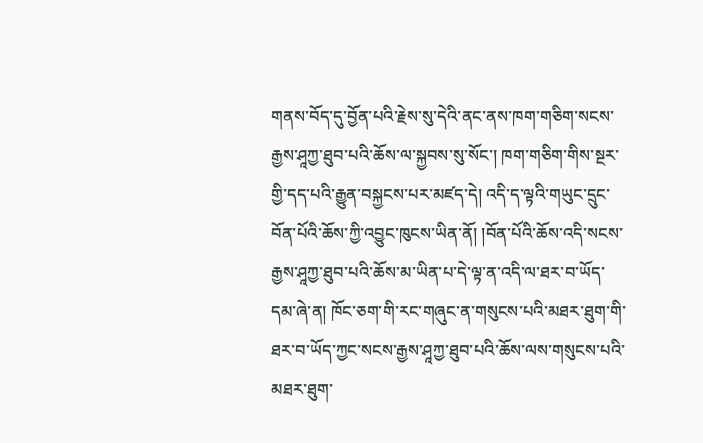གནས་བོད་དུ་བྱོན་པའི་རྗེས་སུ་དེའི་ནང་ནས་ཁག་གཅིག་སངས་རྒྱས་ཤཱཀྱ་ཐུབ་པའི་ཆོས་ལ་སྐྱབས་སུ་སོང་། ཁག་གཅིག་གིས་སྔར་གྱི་དད་པའི་རྒྱུན་བསྐྱངས་པར་མཛད་དེ། འདི་ད་ལྟའི་གཡུང་དྲུང་བོན་པོའི་ཆོས་ཀྱི་འབྱུང་ཁུངས་ཡིན་ནོ། །བོན་པོའི་ཆོས་འདི་སངས་རྒྱས་ཤཱཀྱ་ཐུབ་པའི་ཆོས་མ་ཡིན་པ་དེ་ལྟ་ན་འདི་ལ་ཐར་བ་ཡོད་དམ་ཞེ་ན། ཁོང་ཅག་གི་རང་གཞུང་ན་གསུངས་པའི་མཐར་ཐུག་གི་ཐར་བ་ཡོད་ཀྱང་སངས་རྒྱས་ཤཱཀྱ་ཐུབ་པའི་ཆོས་ལས་གསུངས་པའི་མཐར་ཐུག་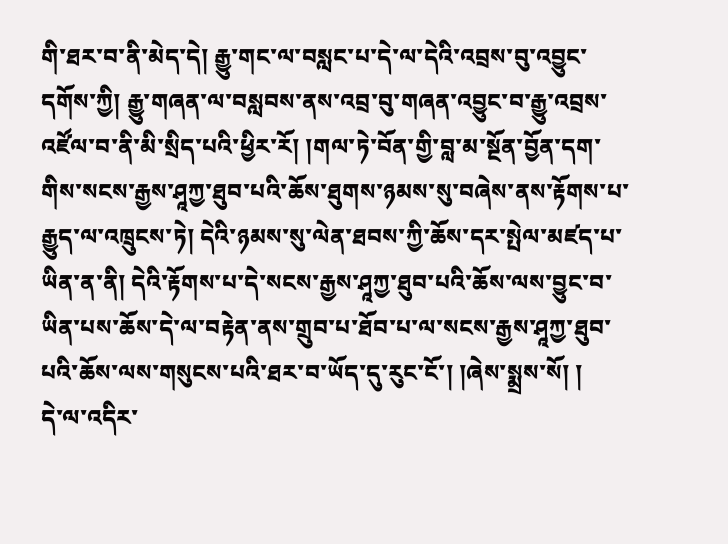གི་ཐར་བ་ནི་མེད་དེ། རྒྱུ་གང་ལ་བསླང་པ་དེ་ལ་དེའི་འབྲས་བུ་འབྱུང་དགོས་ཀྱི། རྒྱུ་གཞན་ལ་བསླབས་ནས་འབྲ་བུ་གཞན་འབྱུང་བ་རྒྱུ་འབྲས་འཛོལ་བ་ནི་མི་སྲིད་པའི་ཕྱིར་རོ། །གལ་ཏེ་བོན་གྱི་བླ་མ་སྔོན་བྱོན་དག་གིས་སངས་རྒྱས་ཤཱཀྱ་ཐུབ་པའི་ཆོས་ཐུགས་ཉམས་སུ་བཞེས་ནས་རྟོགས་པ་རྒྱུད་ལ་འཁྲུངས་ཏེ། དེའི་ཉམས་སུ་ལེན་ཐབས་ཀྱི་ཆོས་དར་སྤེལ་མཛད་པ་ཡིན་ན་ནི། དེའི་རྟོགས་པ་དེ་སངས་རྒྱས་ཤཱཀྱ་ཐུབ་པའི་ཆོས་ལས་བྱུང་བ་ཡིན་པས་ཆོས་དེ་ལ་བརྟེན་ནས་གྲུབ་པ་ཐོབ་པ་ལ་སངས་རྒྱས་ཤཱཀྱ་ཐུབ་པའི་ཆོས་ལས་གསུངས་པའི་ཐར་བ་ཡོད་དུ་རུང་ངོ་། །ཞེས་སྨྲས་སོ། །
དེ་ལ་འདིར་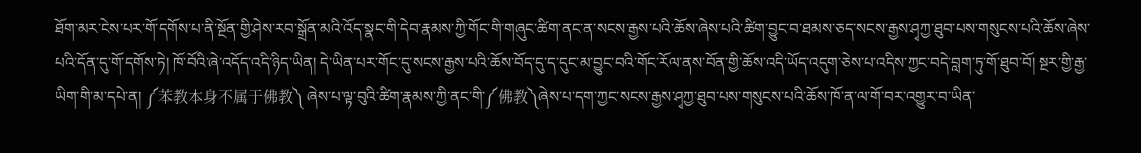ཐོག་མར་ངེས་པར་གོ་དགོས་པ་ནི་སྔོན་གྱི་ཤེས་རབ་སྒྲོན་མའི་འོད་སྣང་གི་དེབ་རྣམས་ཀྱི་གོང་གི་གཞུང་ཚིག་ནང་ན་སངས་རྒྱས་པའི་ཆོས་ཞེས་པའི་ཚིག་བྱུང་བ་ཐམས་ཅད་སངས་རྒྱས་ཤྭཀྱ་ཐུབ་པས་གསུངས་པའི་ཆོས་ཞེས་པའི་དོན་དུ་གོ་དགོས་ཏེ། ཁོ་བོའི་ཞེ་འདོད་འདི་ཉིད་ཡིན། དེ་ཡིན་པར་གོང་དུ་སངས་རྒྱས་པའི་ཆོས་བོད་དུ་ད་དུང་མ་བྱུང་བའི་གོང་རོལ་ནས་བོན་གྱི་ཆོས་འདི་ཡོད་འདུག་ཅེས་པ་འདིས་ཀྱང་བདེ་བླག་ཏུ་གོ་ཐུབ་བོ། སྔར་གྱི་རྒྱ་ཡིག་གི་མ་དཔེ་ན། ༼苯教本身不属于佛教༽ ཞེས་པ་ལྟ་བུའི་ཚིག་རྣམས་ཀྱི་ནང་གི་༼佛教༽ཞེས་པ་དག་ཀྱང་སངས་རྒྱས་ཤྭཀྱ་ཐུབ་པས་གསུངས་པའི་ཆོས་ཁོ་ན་ལ་གོ་བར་འགྱུར་བ་ཡིན་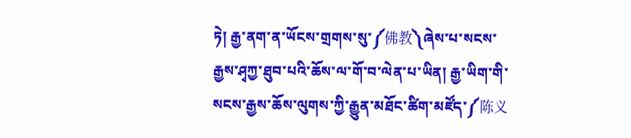ཏེ། རྒྱ་ནག་ན་ཡོངས་གྲགས་སུ་༼佛教༽ཞེས་པ་སངས་རྒྱས་ཤྭཀྱ་ཐུབ་པའི་ཆོས་ལ་གོ་བ་ལེན་པ་ཡིན། རྒྱ་ཡིག་གི་སངས་རྒྱས་ཆོས་ལུགས་ཀྱི་རྒྱུན་མཐོང་ཚིག་མཛོད་༼陈义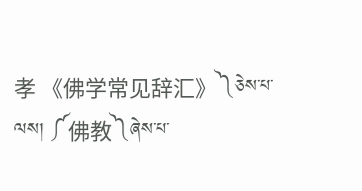孝 《佛学常见辞汇》༽ཅེས་པ་ལས། ༼佛教༽ཞེས་པ་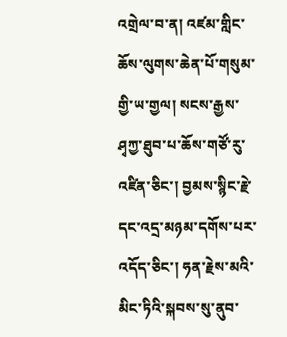འགྲེལ་བ་ན། འཛམ་གླིང་ཆོས་ལུགས་ཆེན་པོ་གསུམ་གྱི་ཡ་གྱལ། སངས་རྒྱས་ཤྭཀྱ་ཐུབ་པ་ཆོས་གཙོ་རུ་འཛིན་ཅིང་། བྱམས་སྙིང་རྗེ་དང་འདྲ་མཉམ་དགོས་པར་འདོད་ཅིང་། ཧན་རྗེས་མའི་མིང་ཏིའི་སྐབས་སུ་ནུབ་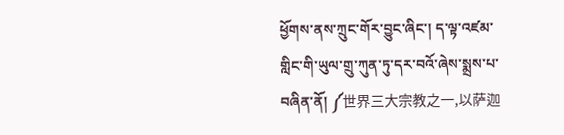ཕྱོགས་ནས་ཀྲུང་གོར་བྱུང་ཞིང་། ད་ལྟ་འཛམ་གླིང་གི་ཡུལ་གྲུ་ཀུན་ཏུ་དར་བའོ་ཞེས་སྨྲས་པ་བཞིན་ནོ། ༼世界三大宗教之一,以萨迦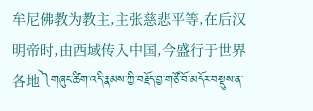牟尼佛教为教主,主张慈悲平等,在后汉明帝时,由西域传入中国,今盛行于世界各地༽གཞུང་ཚིག་འདི་རྣམས་ཀྱི་བརྗོད་བྱ་གཙོ་བོ་མདོར་བསྡུས་ན་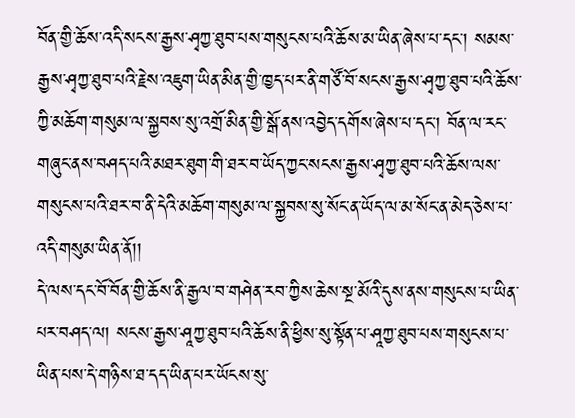བོན་གྱི་ཆོས་འདི་སངས་རྒྱས་ཤྭཀྱ་ཐུབ་པས་གསུངས་པའི་ཆོས་མ་ཡིན་ཞེས་པ་དང་། སམས་རྒྱས་ཤྭཀྱ་ཐུབ་པའི་རྗེས་འཇུག་ཡིན་མིན་གྱི་ཁྱད་པར་ནི་གཙོ་བོ་སངས་རྒྱས་ཤྭཀྱ་ཐུབ་པའི་ཆོས་ཀྱི་མཆོག་གསུམ་ལ་སྐྱབས་སུ་འགྲོ་མིན་གྱི་སྒོ་ནས་འབྱེད་དགོས་ཞེས་པ་དང་། བོན་ལ་རང་གཞུང་ནས་བཤད་པའི་མཐར་ཐུག་གི་ཐར་བ་ཡོད་ཀྱང་སངས་རྒྱས་ཤྭཀྱ་ཐུབ་པའི་ཆོས་ལས་གསུངས་པའི་ཐར་བ་ནི་དེའི་མཆོག་གསུམ་ལ་སྐྱབས་སུ་སོང་ན་ཡོད་ལ་མ་སོང་ན་མེད་ཅེས་པ་འདི་གསུམ་ཡིན་ནོ།།
དེ་ལས་དང་བོ་བོན་གྱི་ཆོས་ནི་རྒྱལ་བ་གཤེན་རབ་ཀྱིས་ཆེས་སྔ་མོའི་དུས་ནས་གསུངས་པ་ཡིན་པར་བཤད་ལ། སངས་རྒྱས་ཤཱཀྱ་ཐུབ་པའི་ཆོས་ནི་ཕྱིས་སུ་སྟོན་པ་ཤཱཀྱ་ཐུབ་པས་གསུངས་པ་ཡིན་པས་དེ་གཉིས་ཐ་དད་ཡིན་པར་ཡོངས་སུ་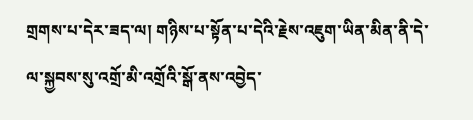གྲགས་པ་དེར་ཟད་ལ། གཉིས་པ་སྟོན་པ་དེའི་རྗེས་འཇུག་ཡིན་མིན་ནི་དེ་ལ་སྐྱབས་སུ་འགྲོ་མི་འགྲོའི་སྒོ་ནས་འབྱེད་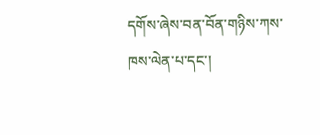དགོས་ཞེས་བན་བོན་གཉིས་ཀས་ཁས་ལེན་པ་དང་།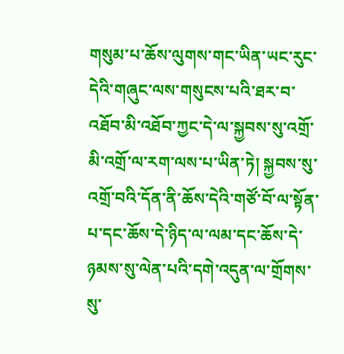གསུམ་པ་ཆོས་ལུགས་གང་ཡིན་ཡང་རུང་དེའི་གཞུང་ལས་གསུངས་པའི་ཐར་བ་འཐོབ་མི་འཐོབ་ཀྱང་དེ་ལ་སྐྱབས་སུ་འགྲོ་མི་འགྲོ་ལ་རག་ལས་པ་ཡིན་ཏེ། སྐྱབས་སུ་འགྲོ་བའི་དོན་ནི་ཆོས་དེའི་གཙོ་བོ་ལ་སྟོན་པ་དང་ཆོས་དེ་ཉིད་ལ་ལམ་དང་ཆོས་དེ་ཉམས་སུ་ལེན་པའི་དགེ་འདུན་ལ་གྲོགས་སུ་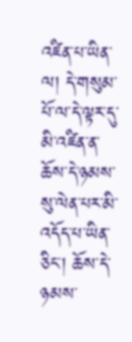འཛིན་པ་ཡིན་ལ། དེ་གསུམ་པོ་ལ་དེ་ལྟར་དུ་མི་འཛིན་ན་ཆོས་དེ་ཉམས་སུ་ལེན་པར་མི་འདོད་པ་ཡིན་ཅིང་། ཆོས་དེ་ཉམས་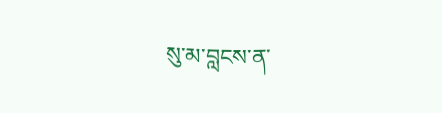སུ་མ་བླངས་ན་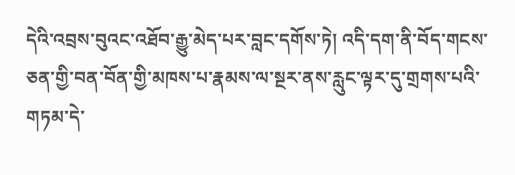དེའི་འབྲས་བུའང་འཐོབ་རྒྱུ་མེད་པར་བླང་དགོས་ཏེ། འདི་དག་ནི་བོད་གངས་ཅན་གྱི་བན་བོན་གྱི་མཁས་པ་རྣམས་ལ་སྔར་ནས་རླུང་ལྟར་དུ་གྲགས་པའི་གཏམ་དེ་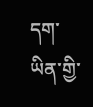དག་ཡིན་གྱི་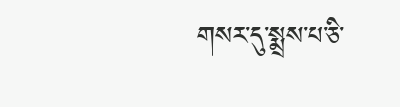གསར་དུ་སྨྲས་པ་ཅི་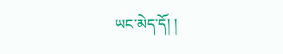ཡང་མེད་དོ། །